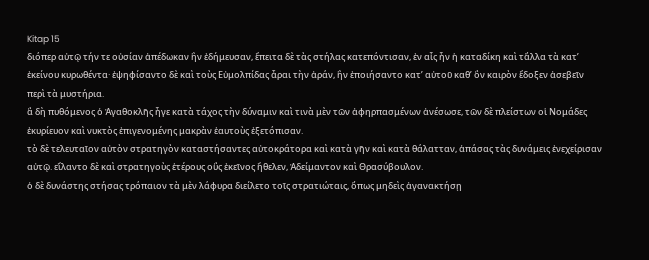Kitap 15
διόπερ αὐτῷ τήν τε οὐσίαν ἀπέδωκαν ἣν ἐδήμευσαν, ἔπειτα δὲ τὰς στήλας κατεπόντισαν, ἐν αἷς ἦν ἡ καταδίκη καὶ τἄλλα τὰ κατʼ ἐκείνου κυρωθέντα· ἐψηφίσαντο δὲ καὶ τοὺς Εὐμολπίδας ἆραι τὴν ἀράν, ἣν ἐποιήσαντο κατʼ αὐτοῦ καθʼ ὃν καιρὸν ἔδοξεν ἀσεβεῖν περὶ τὰ μυστήρια.
ἃ δὴ πυθόμενος ὁ Ἀγαθοκλῆς ἦγε κατὰ τάχος τὴν δύναμιν καὶ τινὰ μὲν τῶν ἀφηρπασμένων ἀνέσωσε, τῶν δὲ πλείστων οἱ Νομάδες ἐκυρίευον καὶ νυκτὸς ἐπιγενομένης μακρὰν ἑαυτοὺς ἐξετόπισαν.
τὸ δὲ τελευταῖον αὐτὸν στρατηγὸν καταστήσαντες αὐτοκράτορα καὶ κατὰ γῆν καὶ κατὰ θάλατταν, ἁπάσας τὰς δυνάμεις ἐνεχείρισαν αὐτῷ. εἵλαντο δὲ καὶ στρατηγοὺς ἑτέρους οὓς ἐκεῖνος ἤθελεν, Ἀδείμαντον καὶ Θρασύβουλον.
ὁ δὲ δυνάστης στήσας τρόπαιον τὰ μὲν λάφυρα διείλετο τοῖς στρατιώταις, ὅπως μηδεὶς ἀγανακτήσῃ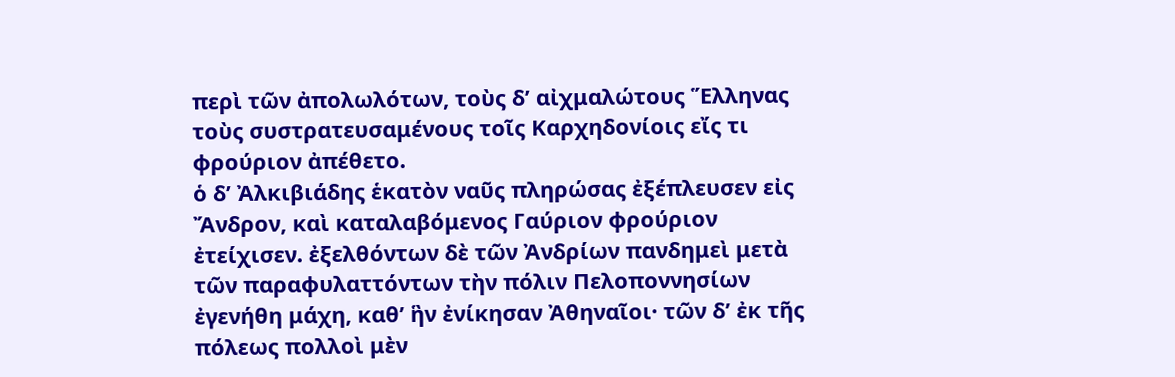περὶ τῶν ἀπολωλότων, τοὺς δʼ αἰχμαλώτους Ἕλληνας τοὺς συστρατευσαμένους τοῖς Καρχηδονίοις εἴς τι φρούριον ἀπέθετο.
ὁ δʼ Ἀλκιβιάδης ἑκατὸν ναῦς πληρώσας ἐξέπλευσεν εἰς Ἄνδρον, καὶ καταλαβόμενος Γαύριον φρούριον ἐτείχισεν. ἐξελθόντων δὲ τῶν Ἀνδρίων πανδημεὶ μετὰ τῶν παραφυλαττόντων τὴν πόλιν Πελοποννησίων ἐγενήθη μάχη, καθʼ ἣν ἐνίκησαν Ἀθηναῖοι· τῶν δʼ ἐκ τῆς πόλεως πολλοὶ μὲν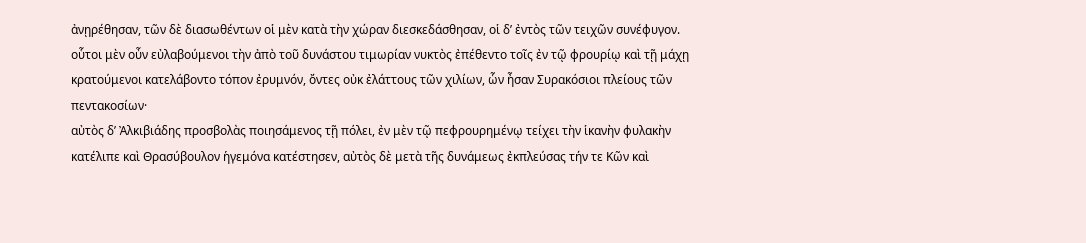ἀνῃρέθησαν, τῶν δὲ διασωθέντων οἱ μὲν κατὰ τὴν χώραν διεσκεδάσθησαν, οἱ δʼ ἐντὸς τῶν τειχῶν συνέφυγον.
οὗτοι μὲν οὖν εὐλαβούμενοι τὴν ἀπὸ τοῦ δυνάστου τιμωρίαν νυκτὸς ἐπέθεντο τοῖς ἐν τῷ φρουρίῳ καὶ τῇ μάχῃ κρατούμενοι κατελάβοντο τόπον ἐρυμνόν, ὄντες οὐκ ἐλάττους τῶν χιλίων, ὧν ἦσαν Συρακόσιοι πλείους τῶν πεντακοσίων·
αὐτὸς δʼ Ἀλκιβιάδης προσβολὰς ποιησάμενος τῇ πόλει, ἐν μὲν τῷ πεφρουρημένῳ τείχει τὴν ἱκανὴν φυλακὴν κατέλιπε καὶ Θρασύβουλον ἡγεμόνα κατέστησεν, αὐτὸς δὲ μετὰ τῆς δυνάμεως ἐκπλεύσας τήν τε Κῶν καὶ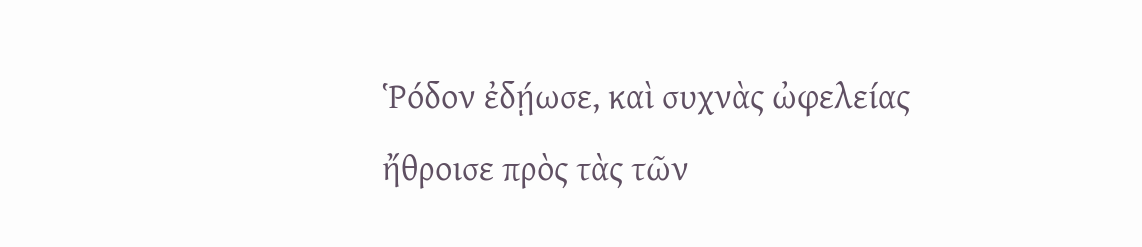Ῥόδον ἐδῄωσε, καὶ συχνὰς ὠφελείας ἤθροισε πρὸς τὰς τῶν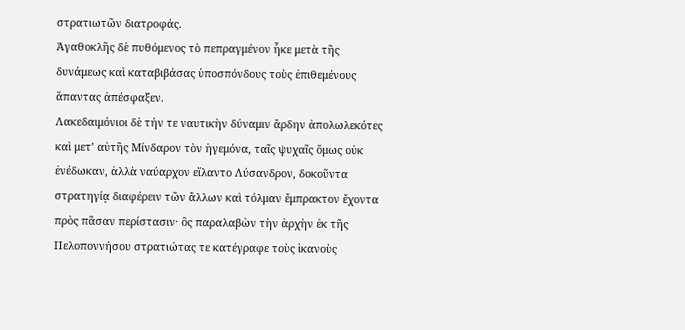στρατιωτῶν διατροφάς.
Ἀγαθοκλῆς δὲ πυθόμενος τὸ πεπραγμένον ἧκε μετὰ τῆς δυνάμεως καὶ καταβιβάσας ὑποσπόνδους τοὺς ἐπιθεμένους ἅπαντας ἀπέσφαξεν.
Λακεδαιμόνιοι δὲ τήν τε ναυτικὴν δύναμιν ἄρδην ἀπολωλεκότες καὶ μετʼ αὐτῆς Μίνδαρον τὸν ἡγεμόνα, ταῖς ψυχαῖς ὅμως οὐκ ἐνέδωκαν, ἀλλὰ ναύαρχον εἵλαντο Λύσανδρον, δοκοῦντα στρατηγίᾳ διαφέρειν τῶν ἄλλων καὶ τόλμαν ἔμπρακτον ἔχοντα πρὸς πᾶσαν περίστασιν· ὃς παραλαβὼν τὴν ἀρχὴν ἐκ τῆς Πελοποννήσου στρατιώτας τε κατέγραφε τοὺς ἱκανοὺς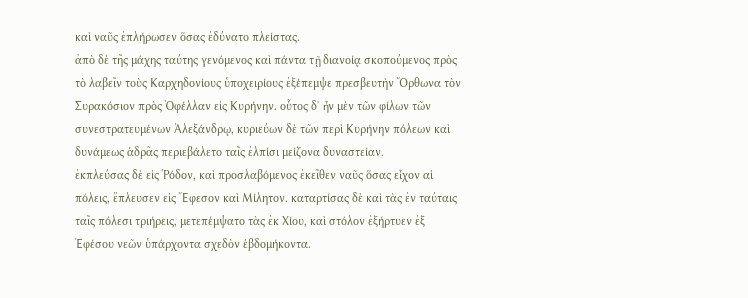καὶ ναῦς ἐπλήρωσεν ὅσας ἐδύνατο πλείστας.
ἀπὸ δὲ τῆς μάχης ταύτης γενόμενος καὶ πάντα τῇ διανοίᾳ σκοπούμενος πρὸς τὸ λαβεῖν τοὺς Καρχηδονίους ὑποχειρίους ἐξέπεμψε πρεσβευτὴν Ὄρθωνα τὸν Συρακόσιον πρὸς Ὀφέλλαν εἰς Κυρήνην. οὗτος δʼ ἦν μὲν τῶν φίλων τῶν συνεστρατευμένων Ἀλεξάνδρῳ, κυριεύων δὲ τῶν περὶ Κυρήνην πόλεων καὶ δυνάμεως ἁδρᾶς περιεβάλετο ταῖς ἐλπίσι μείζονα δυναστείαν.
ἐκπλεύσας δὲ εἰς Ῥόδον, καὶ προσλαβόμενος ἐκεῖθεν ναῦς ὅσας εἶχον αἱ πόλεις, ἔπλευσεν εἰς Ἔφεσον καὶ Μίλητον. καταρτίσας δὲ καὶ τὰς ἐν ταύταις ταῖς πόλεσι τριήρεις, μετεπέμψατο τὰς ἐκ Χίου, καὶ στόλον ἐξήρτυεν ἐξ Ἐφέσου νεῶν ὑπάρχοντα σχεδὸν ἑβδομήκοντα.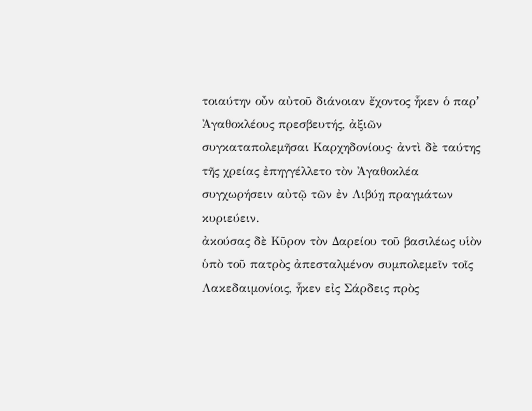τοιαύτην οὖν αὐτοῦ διάνοιαν ἔχοντος ἧκεν ὁ παρʼ Ἀγαθοκλέους πρεσβευτής, ἀξιῶν συγκαταπολεμῆσαι Καρχηδονίους· ἀντὶ δὲ ταύτης τῆς χρείας ἐπηγγέλλετο τὸν Ἀγαθοκλέα συγχωρήσειν αὐτῷ τῶν ἐν Λιβύῃ πραγμάτων κυριεύειν.
ἀκούσας δὲ Κῦρον τὸν Δαρείου τοῦ βασιλέως υἱὸν ὑπὸ τοῦ πατρὸς ἀπεσταλμένον συμπολεμεῖν τοῖς Λακεδαιμονίοις, ἧκεν εἰς Σάρδεις πρὸς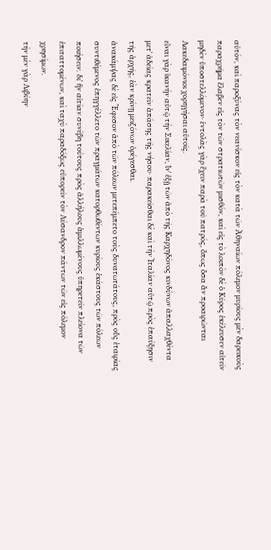αὐτόν, καὶ παροξύνας τὸν νεανίσκον εἰς τὸν κατὰ τῶν Ἀθηναίων πόλεμον μυρίους μὲν δαρεικοὺς παραχρῆμα ἔλαβεν εἰς τὸν τῶν στρατιωτῶν μισθόν, καὶ εἰς τὸ λοιπὸν δὲ ὁ Κῦρος ἐκέλευσεν αἰτεῖν μηδὲν ὑποστελλόμενον· ἐντολὰς γὰρ ἔχειν παρὰ τοῦ πατρός, ὅπως ὅσα ἂν προαιρῶνται Λακεδαιμόνιοι χορηγήσαι αὐτοῖς.
εἶναι γὰρ ἱκανὴν αὐτῷ τὴν Σικελίαν, ἵνʼ ἐξῇ τῶν ἀπὸ τῆς Καρχηδόνος κινδύνων ἀπαλλαχθέντα μετʼ ἀδείας κρατεῖν ἁπάσης τῆς νήσου· παρακεῖσθαι δὲ καὶ τὴν Ἰταλίαν αὐτῷ πρὸς ἐπαύξησιν τῆς ἀρχῆς, ἐὰν κρίνῃ μειζόνων ὀρέγεσθαι.
ἀνακάμψας δὲ εἰς Ἔφεσον ἀπὸ τῶν πόλεων μετεπέμπετο τοὺς δυνατωτάτους, πρὸς οὓς ἑταιρίας συντιθέμενος ἐπηγγέλλετο τῶν πραγμάτων κατορθωθέντων κυρίους ἑκάστους τῶν πόλεων ποιήσειν. διʼ ἣν αἰτίαν συνέβη τούτους πρὸς ἀλλήλους ἁμιλλωμένους ὑπηρετεῖν πλείονα τῶν ἐπιταττομένων, καὶ ταχὺ παραδόξως εὐπορεῖν τὸν Λύσανδρον πάντων τῶν εἰς πόλεμον χρησίμων.
τὴν μὲν γὰρ Λιβύην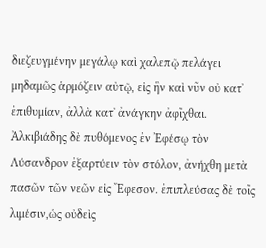διεζευγμένην μεγάλῳ καὶ χαλεπῷ πελάγει μηδαμῶς ἁρμόζειν αὐτῷ, εἰς ἣν καὶ νῦν οὐ κατʼ ἐπιθυμίαν, ἀλλὰ κατʼ ἀνάγκην ἀφῖχθαι.
Ἀλκιβιάδης δὲ πυθόμενος ἐν Ἐφέσῳ τὸν Λύσανδρον ἐξαρτύειν τὸν στόλον, ἀνήχθη μετὰ πασῶν τῶν νεῶν εἰς Ἔφεσον. ἐπιπλεύσας δὲ τοῖς λιμέσιν,ὡς οὐδεὶς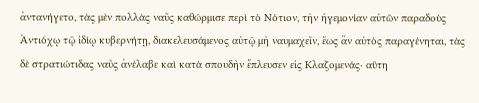ἀντανήγετο, τὰς μὲν πολλὰς ναῦς καθώρμισε περὶ τὸ Νότιον, τὴν ἡγεμονίαν αὐτῶν παραδοὺς Ἀντιόχῳ τῷ ἰδίῳ κυβερνήτῃ, διακελευσάμενος αὐτῷ μὴ ναυμαχεῖν, ἕως ἂν αὐτὸς παραγένηται, τὰς δὲ στρατιώτιδας ναῦς ἀνέλαβε καὶ κατὰ σπουδὴν ἔπλευσεν εἰς Κλαζομενάς· αὕτη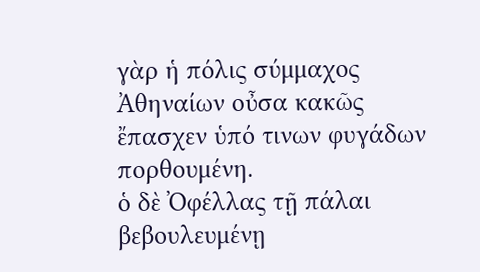γὰρ ἡ πόλις σύμμαχος Ἀθηναίων οὖσα κακῶς ἔπασχεν ὑπό τινων φυγάδων πορθουμένη.
ὁ δὲ Ὀφέλλας τῇ πάλαι βεβουλευμένῃ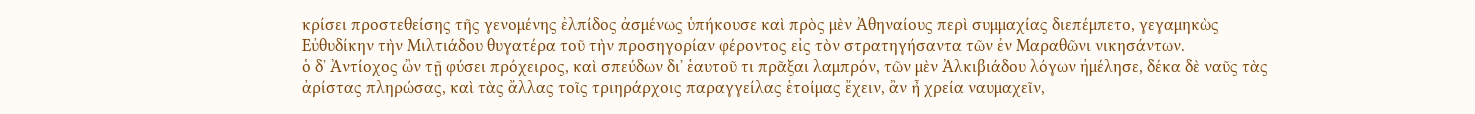κρίσει προστεθείσης τῆς γενομένης ἐλπίδος ἀσμένως ὑπήκουσε καὶ πρὸς μὲν Ἀθηναίους περὶ συμμαχίας διεπέμπετο, γεγαμηκὼς Εὐθυδίκην τὴν Μιλτιάδου θυγατέρα τοῦ τὴν προσηγορίαν φέροντος εἰς τὸν στρατηγήσαντα τῶν ἐν Μαραθῶνι νικησάντων.
ὁ δʼ Ἀντίοχος ὢν τῇ φύσει πρόχειρος, καὶ σπεύδων διʼ ἑαυτοῦ τι πρᾶξαι λαμπρόν, τῶν μὲν Ἀλκιβιάδου λόγων ἠμέλησε, δέκα δὲ ναῦς τὰς ἀρίστας πληρώσας, καὶ τὰς ἄλλας τοῖς τριηράρχοις παραγγείλας ἑτοίμας ἔχειν, ἂν ἦ χρεία ναυμαχεῖν,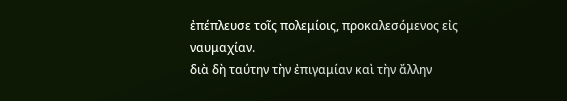ἐπέπλευσε τοῖς πολεμίοις, προκαλεσόμενος εἰς ναυμαχίαν.
διὰ δὴ ταύτην τὴν ἐπιγαμίαν καὶ τὴν ἄλλην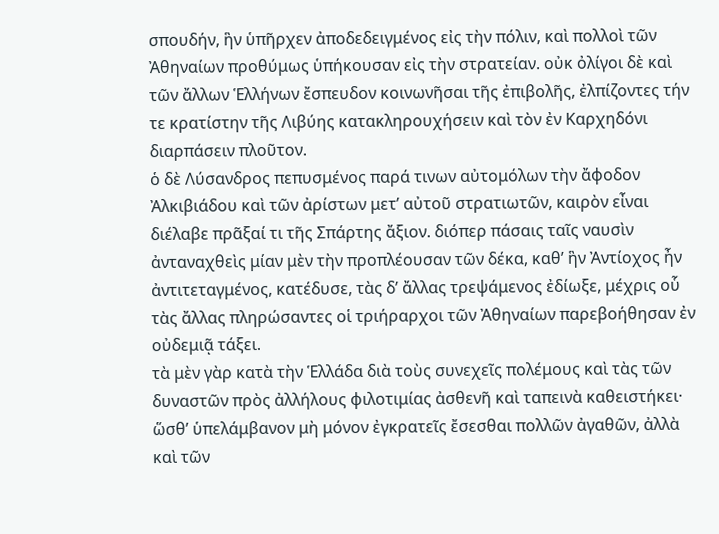σπουδήν, ἣν ὑπῆρχεν ἀποδεδειγμένος εἰς τὴν πόλιν, καὶ πολλοὶ τῶν Ἀθηναίων προθύμως ὑπήκουσαν εἰς τὴν στρατείαν. οὐκ ὀλίγοι δὲ καὶ τῶν ἄλλων Ἑλλήνων ἔσπευδον κοινωνῆσαι τῆς ἐπιβολῆς, ἐλπίζοντες τήν τε κρατίστην τῆς Λιβύης κατακληρουχήσειν καὶ τὸν ἐν Καρχηδόνι διαρπάσειν πλοῦτον.
ὁ δὲ Λύσανδρος πεπυσμένος παρά τινων αὐτομόλων τὴν ἄφοδον Ἀλκιβιάδου καὶ τῶν ἀρίστων μετʼ αὐτοῦ στρατιωτῶν, καιρὸν εἶναι διέλαβε πρᾶξαί τι τῆς Σπάρτης ἄξιον. διόπερ πάσαις ταῖς ναυσὶν ἀνταναχθεὶς μίαν μὲν τὴν προπλέουσαν τῶν δέκα, καθʼ ἣν Ἀντίοχος ἦν ἀντιτεταγμένος, κατέδυσε, τὰς δʼ ἄλλας τρεψάμενος ἐδίωξε, μέχρις οὗ τὰς ἄλλας πληρώσαντες οἱ τριήραρχοι τῶν Ἀθηναίων παρεβοήθησαν ἐν οὐδεμιᾷ τάξει.
τὰ μὲν γὰρ κατὰ τὴν Ἑλλάδα διὰ τοὺς συνεχεῖς πολέμους καὶ τὰς τῶν δυναστῶν πρὸς ἀλλήλους φιλοτιμίας ἀσθενῆ καὶ ταπεινὰ καθειστήκει· ὥσθʼ ὑπελάμβανον μὴ μόνον ἐγκρατεῖς ἔσεσθαι πολλῶν ἀγαθῶν, ἀλλὰ καὶ τῶν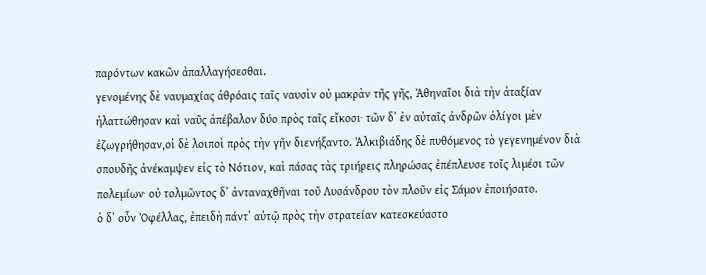παρόντων κακῶν ἀπαλλαγήσεσθαι.
γενομένης δὲ ναυμαχίας ἀθρόαις ταῖς ναυσὶν οὐ μακρὰν τῆς γῆς, Ἀθηναῖοι διὰ τὴν ἀταξίαν ἠλαττώθησαν καὶ ναῦς ἀπέβαλον δύο πρὸς ταῖς εἴκοσι· τῶν δʼ ἐν αὐταῖς ἀνδρῶν ὀλίγοι μὲν ἐζωγρήθησαν,οἱ δὲ λοιποὶ πρὸς τὴν γῆν διενήξαντο. Ἀλκιβιάδης δὲ πυθόμενος τὸ γεγενημένον διὰ σπουδῆς ἀνέκαμψεν εἰς τὸ Νότιον, καὶ πάσας τὰς τριήρεις πληρώσας ἐπέπλευσε τοῖς λιμέσι τῶν πολεμίων· οὐ τολμῶντος δʼ ἀνταναχθῆναι τοῦ Λυσάνδρου τὸν πλοῦν εἰς Σάμον ἐποιήσατο.
ὁ δʼ οὖν Ὀφέλλας, ἐπειδὴ πάντʼ αὐτῷ πρὸς τὴν στρατείαν κατεσκεύαστο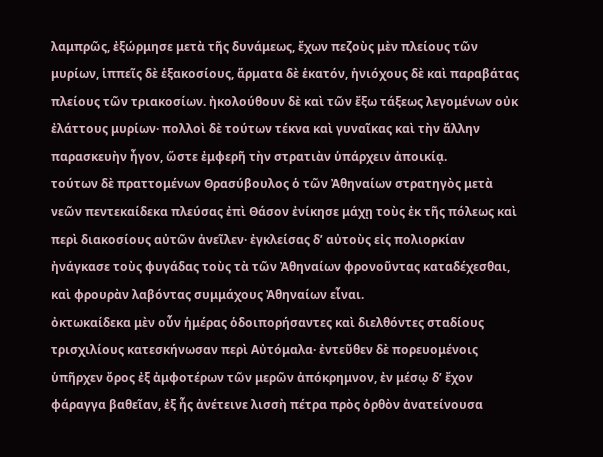λαμπρῶς, ἐξώρμησε μετὰ τῆς δυνάμεως, ἔχων πεζοὺς μὲν πλείους τῶν μυρίων, ἱππεῖς δὲ ἑξακοσίους, ἅρματα δὲ ἑκατόν, ἡνιόχους δὲ καὶ παραβάτας πλείους τῶν τριακοσίων. ἠκολούθουν δὲ καὶ τῶν ἔξω τάξεως λεγομένων οὐκ ἐλάττους μυρίων· πολλοὶ δὲ τούτων τέκνα καὶ γυναῖκας καὶ τὴν ἄλλην παρασκευὴν ἦγον, ὥστε ἐμφερῆ τὴν στρατιὰν ὑπάρχειν ἀποικίᾳ.
τούτων δὲ πραττομένων Θρασύβουλος ὁ τῶν Ἀθηναίων στρατηγὸς μετὰ νεῶν πεντεκαίδεκα πλεύσας ἐπὶ Θάσον ἐνίκησε μάχῃ τοὺς ἐκ τῆς πόλεως καὶ περὶ διακοσίους αὐτῶν ἀνεῖλεν· ἐγκλείσας δʼ αὐτοὺς εἰς πολιορκίαν ἠνάγκασε τοὺς φυγάδας τοὺς τὰ τῶν Ἀθηναίων φρονοῦντας καταδέχεσθαι, καὶ φρουρὰν λαβόντας συμμάχους Ἀθηναίων εἶναι.
ὀκτωκαίδεκα μὲν οὖν ἡμέρας ὁδοιπορήσαντες καὶ διελθόντες σταδίους τρισχιλίους κατεσκήνωσαν περὶ Αὐτόμαλα· ἐντεῦθεν δὲ πορευομένοις ὑπῆρχεν ὄρος ἐξ ἀμφοτέρων τῶν μερῶν ἀπόκρημνον, ἐν μέσῳ δʼ ἔχον φάραγγα βαθεῖαν, ἐξ ἧς ἀνέτεινε λισσὴ πέτρα πρὸς ὀρθὸν ἀνατείνουσα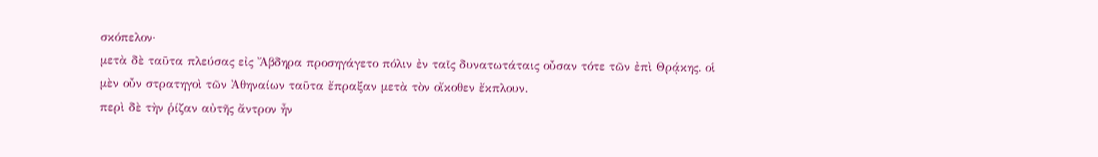σκόπελον·
μετὰ δὲ ταῦτα πλεύσας εἰς Ἄβδηρα προσηγάγετο πόλιν ἐν ταῖς δυνατωτάταις οὖσαν τότε τῶν ἐπὶ Θρᾴκης. οἱ μὲν οὖν στρατηγοὶ τῶν Ἀθηναίων ταῦτα ἔπραξαν μετὰ τὸν οἴκοθεν ἔκπλουν.
περὶ δὲ τὴν ῥίζαν αὐτῆς ἄντρον ἦν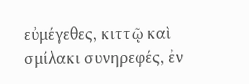εὐμέγεθες, κιττῷ καὶ σμίλακι συνηρεφές, ἐν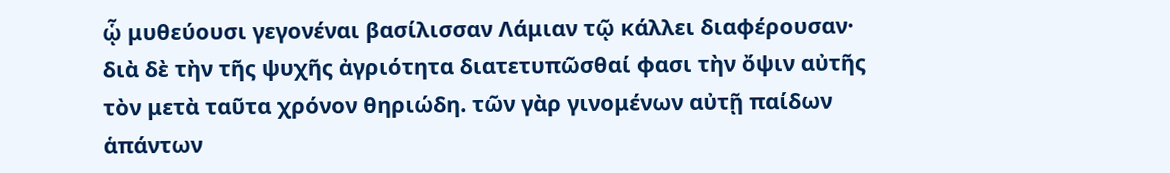ᾧ μυθεύουσι γεγονέναι βασίλισσαν Λάμιαν τῷ κάλλει διαφέρουσαν· διὰ δὲ τὴν τῆς ψυχῆς ἀγριότητα διατετυπῶσθαί φασι τὴν ὄψιν αὐτῆς τὸν μετὰ ταῦτα χρόνον θηριώδη. τῶν γὰρ γινομένων αὐτῇ παίδων ἁπάντων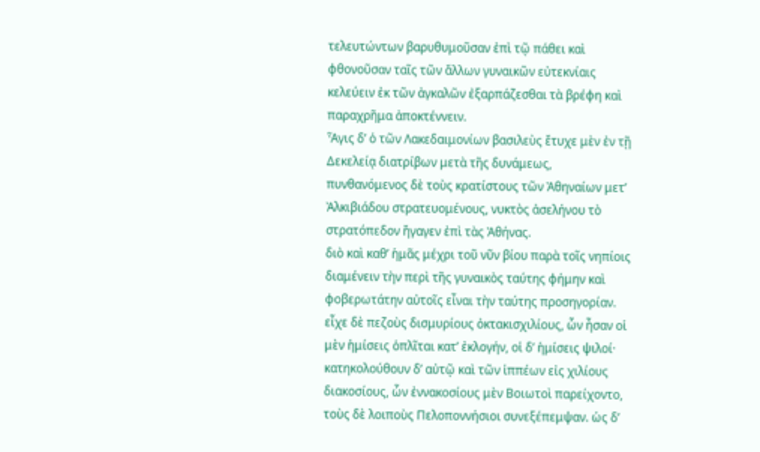τελευτώντων βαρυθυμοῦσαν ἐπὶ τῷ πάθει καὶ φθονοῦσαν ταῖς τῶν ἄλλων γυναικῶν εὐτεκνίαις κελεύειν ἐκ τῶν ἀγκαλῶν ἐξαρπάζεσθαι τὰ βρέφη καὶ παραχρῆμα ἀποκτέννειν.
Ἆγις δʼ ὁ τῶν Λακεδαιμονίων βασιλεὺς ἔτυχε μὲν ἐν τῇ Δεκελείᾳ διατρίβων μετὰ τῆς δυνάμεως, πυνθανόμενος δὲ τοὺς κρατίστους τῶν Ἀθηναίων μετʼ Ἀλκιβιάδου στρατευομένους, νυκτὸς ἀσελήνου τὸ στρατόπεδον ἤγαγεν ἐπὶ τὰς Ἀθήνας.
διὸ καὶ καθʼ ἡμᾶς μέχρι τοῦ νῦν βίου παρὰ τοῖς νηπίοις διαμένειν τὴν περὶ τῆς γυναικὸς ταύτης φήμην καὶ φοβερωτάτην αὐτοῖς εἶναι τὴν ταύτης προσηγορίαν.
εἶχε δὲ πεζοὺς δισμυρίους ὀκτακισχιλίους, ὧν ἦσαν οἱ μὲν ἡμίσεις ὁπλῖται κατʼ ἐκλογήν, οἱ δʼ ἡμίσεις ψιλοί· κατηκολούθουν δʼ αὐτῷ καὶ τῶν ἱππέων εἰς χιλίους διακοσίους, ὧν ἐννακοσίους μὲν Βοιωτοὶ παρείχοντο, τοὺς δὲ λοιποὺς Πελοποννήσιοι συνεξέπεμψαν. ὡς δʼ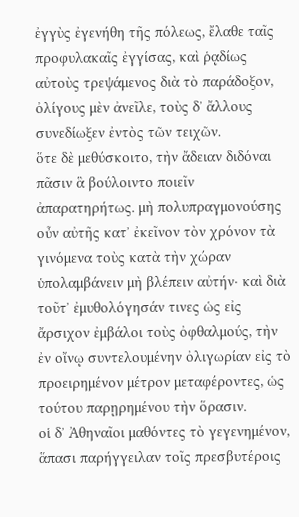ἐγγὺς ἐγενήθη τῆς πόλεως, ἔλαθε ταῖς προφυλακαῖς ἐγγίσας, καὶ ῥᾳδίως αὐτοὺς τρεψάμενος διὰ τὸ παράδοξον, ὀλίγους μὲν ἀνεῖλε, τοὺς δʼ ἄλλους συνεδίωξεν ἐντὸς τῶν τειχῶν.
ὅτε δὲ μεθύσκοιτο, τὴν ἄδειαν διδόναι πᾶσιν ἃ βούλοιντο ποιεῖν ἀπαρατηρήτως. μὴ πολυπραγμονούσης οὖν αὐτῆς κατʼ ἐκεῖνον τὸν χρόνον τὰ γινόμενα τοὺς κατὰ τὴν χώραν ὑπολαμβάνειν μὴ βλέπειν αὐτήν· καὶ διὰ τοῦτʼ ἐμυθολόγησάν τινες ὡς εἰς ἄρσιχον ἐμβάλοι τοὺς ὀφθαλμούς, τὴν ἐν οἴνῳ συντελουμένην ὀλιγωρίαν εἰς τὸ προειρημένον μέτρον μεταφέροντες, ὡς τούτου παρῃρημένου τὴν ὅρασιν.
οἱ δʼ Ἀθηναῖοι μαθόντες τὸ γεγενημένον, ἅπασι παρήγγειλαν τοῖς πρεσβυτέροις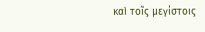καὶ τοῖς μεγίστοις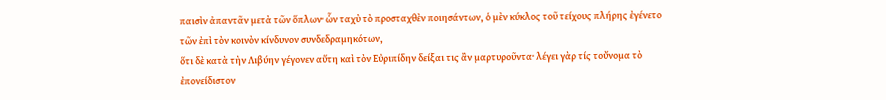παισὶν ἀπαντᾶν μετὰ τῶν ὅπλων· ὧν ταχὺ τὸ προσταχθὲν ποιησάντων, ὁ μὲν κύκλος τοῦ τείχους πλήρης ἐγένετο τῶν ἐπὶ τὸν κοινὸν κίνδυνον συνδεδραμηκότων,
ὅτι δὲ κατὰ τὴν Λιβύην γέγονεν αὕτη καὶ τὸν Εὐριπίδην δείξαι τις ἂν μαρτυροῦντα· λέγει γὰρ τίς τοὔνομα τὸ ἐπονείδιστον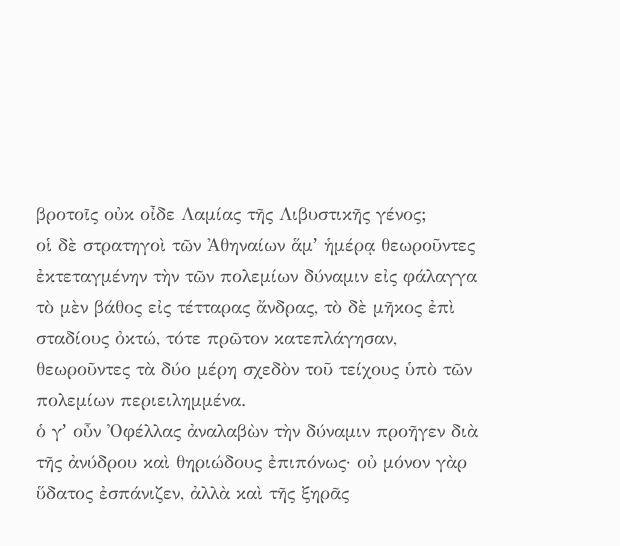βροτοῖς οὐκ οἶδε Λαμίας τῆς Λιβυστικῆς γένος;
οἱ δὲ στρατηγοὶ τῶν Ἀθηναίων ἅμʼ ἡμέρᾳ θεωροῦντες ἐκτεταγμένην τὴν τῶν πολεμίων δύναμιν εἰς φάλαγγα τὸ μὲν βάθος εἰς τέτταρας ἄνδρας, τὸ δὲ μῆκος ἐπὶ σταδίους ὀκτώ, τότε πρῶτον κατεπλάγησαν, θεωροῦντες τὰ δύο μέρη σχεδὸν τοῦ τείχους ὑπὸ τῶν πολεμίων περιειλημμένα.
ὁ γʼ οὖν Ὀφέλλας ἀναλαβὼν τὴν δύναμιν προῆγεν διὰ τῆς ἀνύδρου καὶ θηριώδους ἐπιπόνως· οὐ μόνον γὰρ ὕδατος ἐσπάνιζεν, ἀλλὰ καὶ τῆς ξηρᾶς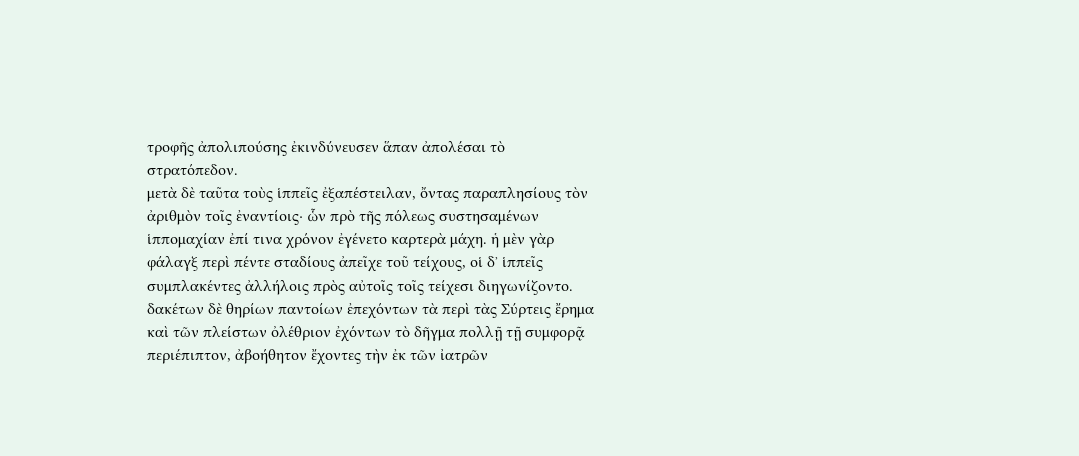τροφῆς ἀπολιπούσης ἐκινδύνευσεν ἅπαν ἀπολέσαι τὸ στρατόπεδον.
μετὰ δὲ ταῦτα τοὺς ἱππεῖς ἐξαπέστειλαν, ὄντας παραπλησίους τὸν ἀριθμὸν τοῖς ἐναντίοις· ὧν πρὸ τῆς πόλεως συστησαμένων ἱππομαχίαν ἐπί τινα χρόνον ἐγένετο καρτερὰ μάχη. ἡ μὲν γὰρ φάλαγξ περὶ πέντε σταδίους ἀπεῖχε τοῦ τείχους, οἱ δʼ ἱππεῖς συμπλακέντες ἀλλήλοις πρὸς αὐτοῖς τοῖς τείχεσι διηγωνίζοντο.
δακέτων δὲ θηρίων παντοίων ἐπεχόντων τὰ περὶ τὰς Σύρτεις ἔρημα καὶ τῶν πλείστων ὀλέθριον ἐχόντων τὸ δῆγμα πολλῇ τῇ συμφορᾷ περιέπιπτον, ἀβοήθητον ἔχοντες τὴν ἐκ τῶν ἰατρῶν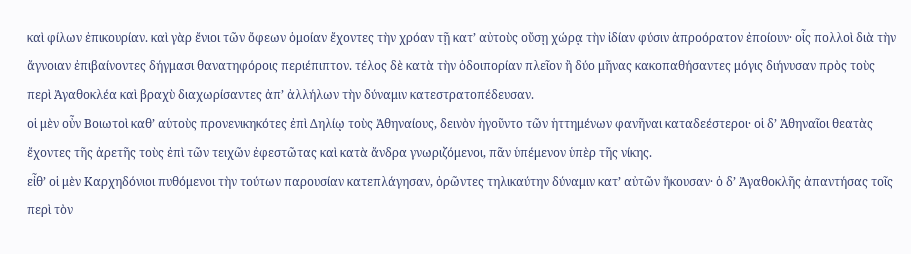καὶ φίλων ἐπικουρίαν. καὶ γὰρ ἔνιοι τῶν ὄφεων ὁμοίαν ἔχοντες τὴν χρόαν τῇ κατʼ αὐτοὺς οὔσῃ χώρᾳ τὴν ἰδίαν φύσιν ἀπροόρατον ἐποίουν· οἷς πολλοὶ διὰ τὴν ἄγνοιαν ἐπιβαίνοντες δήγμασι θανατηφόροις περιέπιπτον. τέλος δὲ κατὰ τὴν ὁδοιπορίαν πλεῖον ἢ δύο μῆνας κακοπαθήσαντες μόγις διήνυσαν πρὸς τοὺς περὶ Ἀγαθοκλέα καὶ βραχὺ διαχωρίσαντες ἀπʼ ἀλλήλων τὴν δύναμιν κατεστρατοπέδευσαν.
οἱ μὲν οὖν Βοιωτοὶ καθʼ αὑτοὺς προνενικηκότες ἐπὶ Δηλίῳ τοὺς Ἀθηναίους, δεινὸν ἡγοῦντο τῶν ἡττημένων φανῆναι καταδεέστεροι· οἱ δʼ Ἀθηναῖοι θεατὰς ἔχοντες τῆς ἀρετῆς τοὺς ἐπὶ τῶν τειχῶν ἐφεστῶτας καὶ κατὰ ἄνδρα γνωριζόμενοι, πᾶν ὑπέμενον ὑπὲρ τῆς νίκης.
εἶθʼ οἱ μὲν Καρχηδόνιοι πυθόμενοι τὴν τούτων παρουσίαν κατεπλάγησαν, ὁρῶντες τηλικαύτην δύναμιν κατʼ αὐτῶν ἥκουσαν· ὁ δʼ Ἀγαθοκλῆς ἀπαντήσας τοῖς περὶ τὸν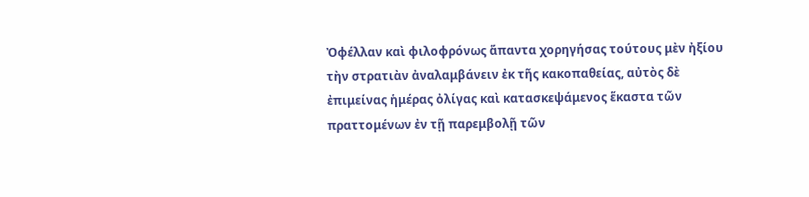Ὀφέλλαν καὶ φιλοφρόνως ἅπαντα χορηγήσας τούτους μὲν ἠξίου τὴν στρατιὰν ἀναλαμβάνειν ἐκ τῆς κακοπαθείας, αὐτὸς δὲ ἐπιμείνας ἡμέρας ὀλίγας καὶ κατασκεψάμενος ἕκαστα τῶν πραττομένων ἐν τῇ παρεμβολῇ τῶν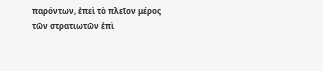παρόντων, ἐπεὶ τὸ πλεῖον μέρος τῶν στρατιωτῶν ἐπὶ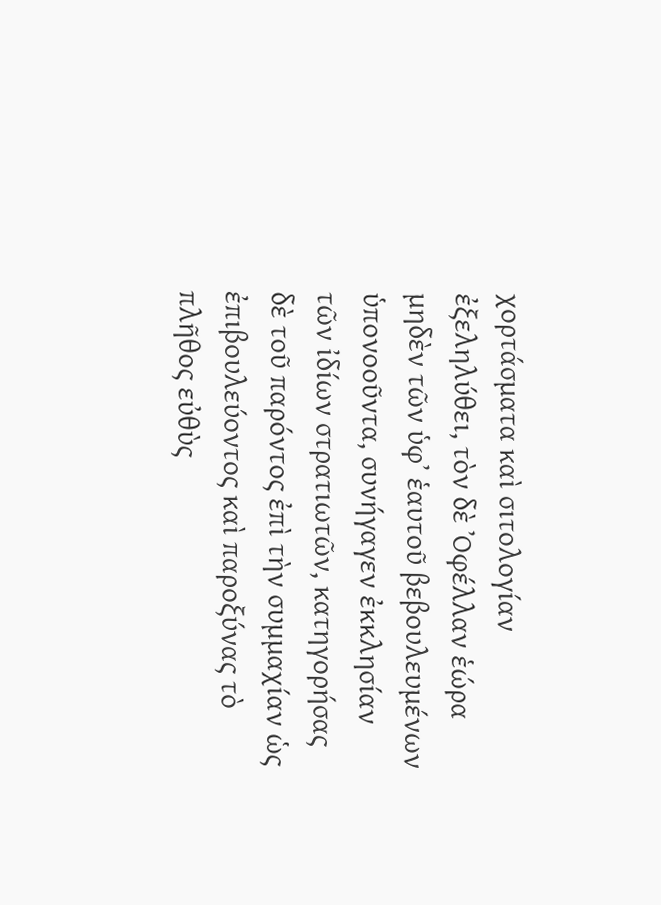χορτάσματα καὶ σιτολογίαν ἐξεληλύθει, τὸν δὲ Ὀφέλλαν ἑώρα μηδὲν τῶν ὑφʼ ἑαυτοῦ βεβουλευμένων ὑπονοοῦντα, συνήγαγεν ἐκκλησίαν τῶν ἰδίων στρατιωτῶν, κατηγορήσας δὲ τοῦ παρόντος ἐπὶ τὴν συμμαχίαν ὡς ἐπιβουλεύοντος καὶ παροξύνας τὸ πλῆθος εὐθὺς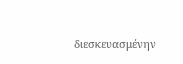διεσκευασμένην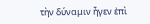τὴν δύναμιν ἦγεν ἐπὶ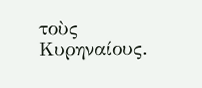τοὺς Κυρηναίους.